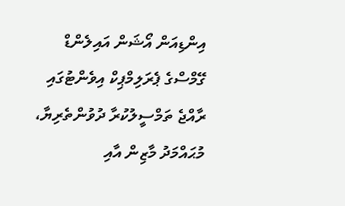އިންޑިއަން އޯޝަން އައިލެންޑް ގޭމްސްގެ ޕެރަލިމްޕިކް އިވެންޓުގައި ރާއްޖެ ތަމްސީލުކުރާ ދުވުންތެރިޔާ، މުޙައްމަދު މާޒިން އާއި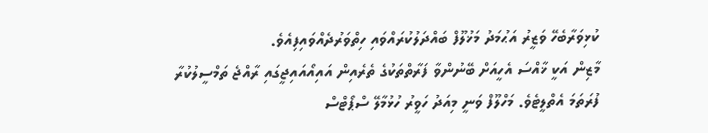ކުޅިވަރާބެހޭ ވަޒީރު އަޙުމަދު މަޚުލޫފް ބައްދަލުކުރައްވައި ހިތްވަރުދެއްވައިފިއެވެ.
މާޒިން އަކީ ޚާއްސަ އެހީއަށް ބޭނުންވާ ފަރާތްތަކުގެ ތެރެއިން އައިއޯއައިޖީގައި ރާއްޖެ ތަމްސީލުކުރާ ފުރަތަމަ އެތްލީޓެވެ. މަހްލޫފް ވަނީ މިއަދު ހަވީރު ހުޅުމާލޭ ސްޕޯޓްސް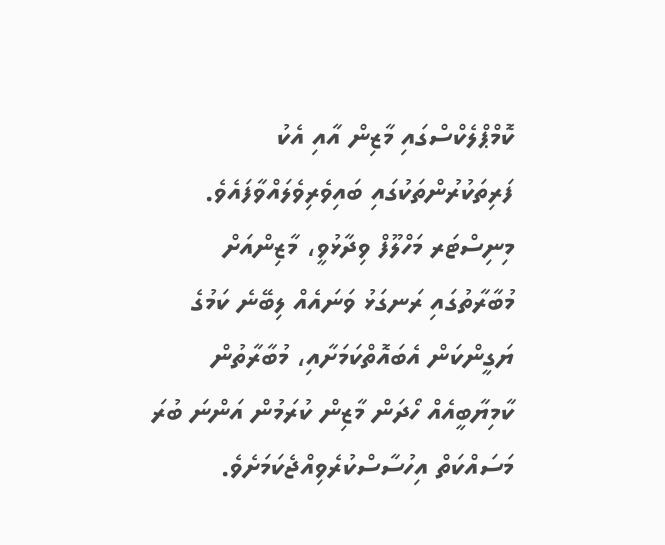ކޮމްޕްލެކްސްގައި މާޒިން އާއި އެކު ފަރިތަކުރުންތަކުގައި ބައިވެރިވެލައްވާފައެވެ.
މިނިސްޓަރ މަހްލޫފް ވިދާޅުވީ، މާޒިންއަށް މުބާރާތުގައި ރަނގަޅު ވަނައެއް ލިބޭނެ ކަމުގެ ޔަގީންކަން އެބައޮތްކަމަށާއި، މުބާރާތުން ކާމިޔާބީއެއް ހޯދަން މާޒިން ކުރަމުން އަންނަ ބުރަ މަސައްކަތް އިހުސާސްކުރެވިއްޖެކަމަށެވެ.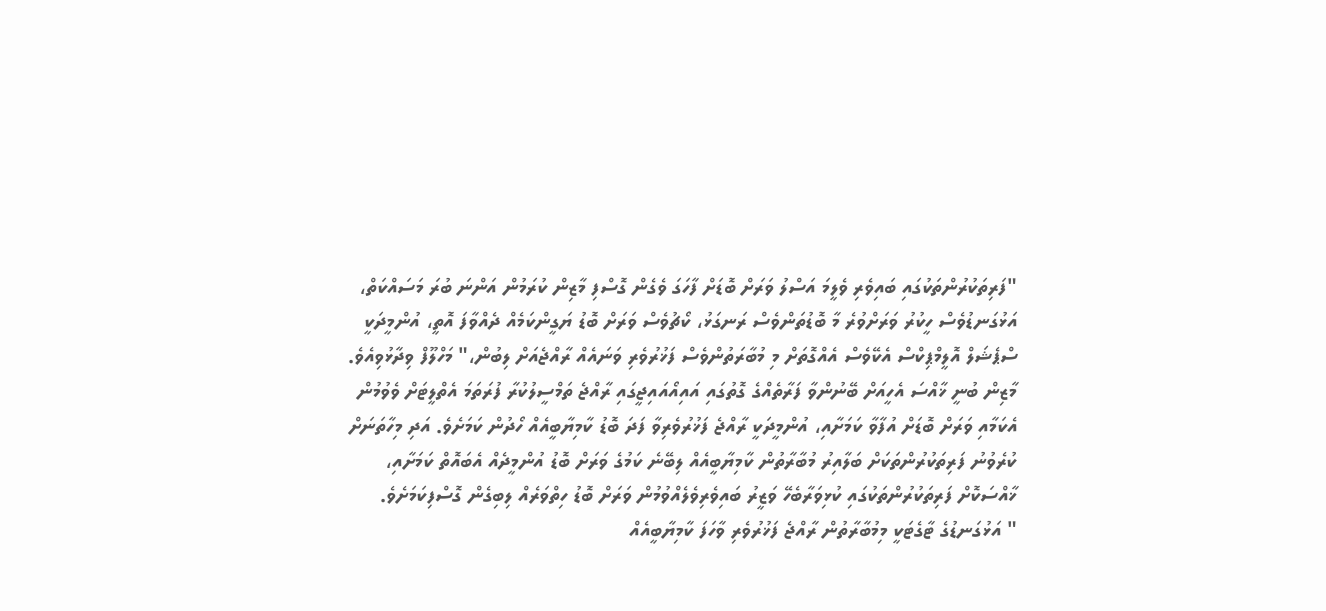"ފަރިތަކުރުންތަކުގައި ބައިވެރި ވެލީމަ އަސްލު ވަރަށް ބޮޑަށް ފާހަގަ ވެގެން ގޮސްފި މާޒިން ކުރަމުން އަންނަ ބުރަ މަސައްކަތް، އަޅުގަނޑުވެސް ހީކުރު ވަރަށްވުރެ މާ ބޮޑުތަންވެސް ރަނގަޅު، ކޯޗުވެސް ވަރަށް ބޮޑު ޔަގީންކަމެއް ދެއްވާފަ އޮތީ، އުންމީދަކީ ސްޕެޝަލް އޮލީމްޕިކްސް އެކޭވެސް އެއްގޮތަށް މި މުބާރަތުންވެސް ފަޚުރުވެރި ވަނައެއް ރާއްޖެއަށް ލިބުން،" މަހްލޫފް ވިދާޅުވިއެވެ.
މާޒިން ބުނީ ޚާއްސަ އެހީއަށް ބޭނުންވާ ފަރާތެއްގެ ގޮތުގައި އައިއޯއައިޖީގައި ރާއްޖެ ތަމްސީލުކުރާ ފުރަތަމަ އެތްލީޓަށް ވެވުމުން އެކަމާއި ވަރަށް ބޮޑަށް އުފާވާ ކަމަށާއި، އުންމީދަކީ ރާއްޖެ ފަޚުރުވެރިވާ ފަދަ ބޮޑު ކާމިޔާބީއެއް ހޯދުން ކަމަށެވެ. އަދި މިހާތަނަށް ކުރެވުނު ފަރިތަކުރުންތަކަށް ބަލާއިރު މުބާރާތުން ކާމިޔާބީއެއް ލިބޭނެ ކަމުގެ ވަރަށް ބޮޑު އުންމީދެއް އެބައޮތް ކަމަށާއި، ޚާއްސަކޮށް ފަރިތަކުރުންތަކުގައި ކުޅިވަރާބެހޭ ވަޒީރު ބައިވެރިވެލެއްވުމުން ވަރަށް ބޮޑު ހިތްވަރެއް ލިބިގެން ގޮސްފިކަމަށެވެ.
" އަޅުގަނޑުގެ ޓާގެޓަކީ މިމުބާރާތުން ރާއްޖެ ފަޚުރުވެރި ވާހަފަ ކާމިޔާބީއެއް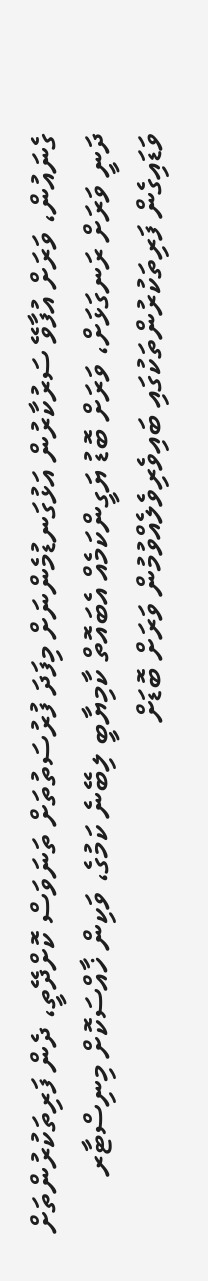ގެނައުން، ވަރަށް އުފާވޭ ސަރުކާރުން އަޅުގަނޑުމެންނަށް މިފަދަ ފުރުސަތުތަށް ތަނަވަސް ކޮށްދޭތީ، ދެން ފަރިތަކުރުންތަށް ދަނީ ވަރަށް ރަނގަޅަށް، ވަރަށް ބޮޑު ޔަގީންކަމެއް އެބައޮތް ކާމިޔާބީ ލިބޭނެ ކަމުގެ، ވަކިން ޚާއްސަކޮށް މިނިސްޓާރ ވަޑައިގެން ފަރިތަކުރުންތަކުގައި ބައިވެރިވެލެއްވުމުން ވަރަށް ބޮޑަށް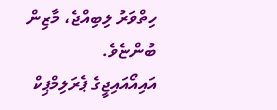ހިތްވަރު ލިބިއްޖެ، މާޒިން ބުންޏެވެ.
އައިއޯއައިޖީގެ ޕެރަލިމްޕިކް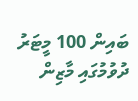ބައިން 100 މީޓަރު ދުވުމުގައި މާޒިން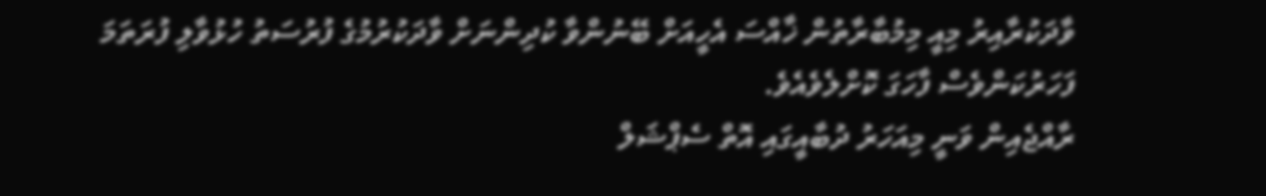ވާދަކުރާއިރު މިއީ މިމުބާރާތުން ޚާއްސަ އެހީއަށް ބޭނުންވާ ކުދިންނަށް ވާދަކުރުމުގެ ފުރުސަތު ހުޅުވާލި ފުރަތަމަ ފަހަރުކަންވެސް ފާހަގަ ކޮށްލެވެއެވެ.
ރާއްޖެއިން ވަނީ މިއަހަރު ދުބާއީގައި އޮތް ސެޕްޝަލް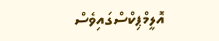އޮލީމްޕިކްސްގައިވެސް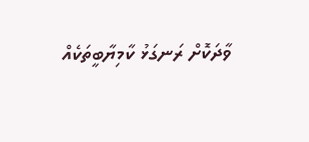ވާދަކޮށް ރަނގަޅު ކާމިޔާބީތަކެއް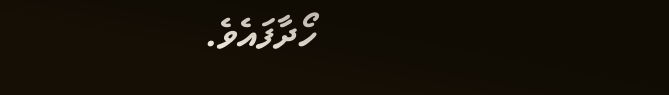ހޯދާފައެވެ.